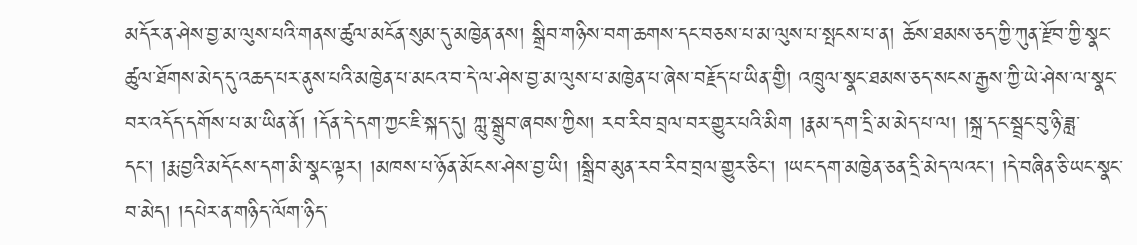མདོར་ན་ཤེས་བྱ་མ་ལུས་པའི་གནས་ཚུལ་མངོན་སུམ་དུ་མཁྱེན་ནས། སྒྲིབ་གཉིས་བག་ཆགས་དང་བཅས་པ་མ་ལུས་པ་སྤངས་པ་ན། ཆོས་ཐམས་ཅད་ཀྱི་ཀུན་རྫོབ་ཀྱི་སྣང་ཚུལ་ཐོགས་མེད་དུ་འཆད་པར་ནུས་པའི་མཁྱེན་པ་མངའ་བ་དེ་ལ་ཤེས་བྱ་མ་ལུས་པ་མཁྱེན་པ་ཞེས་བརྗོད་པ་ཡིན་གྱི། འཁྲུལ་སྣང་ཐམས་ཅད་སངས་རྒྱས་ཀྱི་ཡེ་ཤེས་ལ་སྣང་བར་འདོད་དགོས་པ་མ་ཡིན་ནོ། །དོན་དེ་དག་ཀྱང་ཇི་སྐད་དུ། ཀླུ་སྒྲུབ་ཞབས་ཀྱིས། རབ་རིབ་བྲལ་བར་གྱུར་པའི་མིག །རྣམ་དག་དྲི་མ་མེད་པ་ལ། །སྐྲ་དང་སྦྲང་བུ་ཉི་ཟླ་དང་། །རྨ་བྱའི་མདོངས་དག་མི་སྣང་ལྟར། །མཁས་པ་ཉོན་མོངས་ཤེས་བྱ་ཡི། །སྒྲིབ་མུན་རབ་རིབ་བྲལ་གྱུར་ཅིང་། །ཡང་དག་མཁྱེན་ཅན་དྲི་མེད་ལའང་། །དེ་བཞིན་ཅི་ཡང་སྣང་བ་མེད། །དཔེར་ན་གཉིད་ལོག་ཉིད་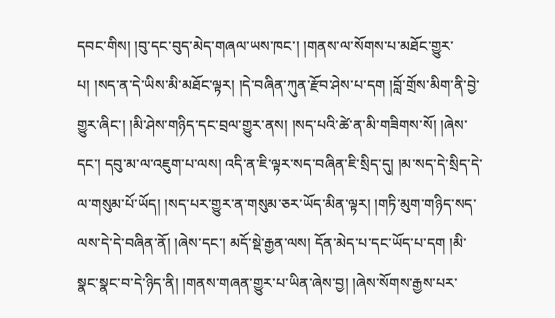དབང་གིས། །བུ་དང་བུད་མེད་གཞལ་ཡས་ཁང་། །གནས་ལ་སོགས་པ་མཐོང་གྱུར་པ། །སད་ན་དེ་ཡིས་མི་མཐོང་ལྟར། །དེ་བཞིན་ཀུན་རྫོབ་ཤེས་པ་དག །བློ་གྲོས་མིག་ནི་བྱེ་གྱུར་ཞིང་། །མི་ཤེས་གཉིད་དང་བྲལ་གྱུར་ནས། །སད་པའི་ཚེ་ན་མི་གཟིགས་སོ། །ཞེས་དང་། དབུ་མ་ལ་འཇུག་པ་ལས། འདི་ན་ཇི་ལྟར་སད་བཞིན་ཇི་སྲིད་དུ། །མ་སད་དེ་སྲིད་དེ་ལ་གསུམ་པོ་ཡོད། །སད་པར་གྱུར་ན་གསུམ་ཅར་ཡོད་མིན་ལྟར། །གཏི་མུག་གཉིད་སད་ལས་དེ་དེ་བཞིན་ནོ། །ཞེས་དང་། མདོ་སྡེ་རྒྱན་ལས། དོན་མེད་པ་དང་ཡོད་པ་དག །མི་སྣང་སྣང་བ་དེ་ཉིད་ནི། །གནས་གཞན་གྱུར་པ་ཡིན་ཞེས་བྱ། །ཞེས་སོགས་རྒྱས་པར་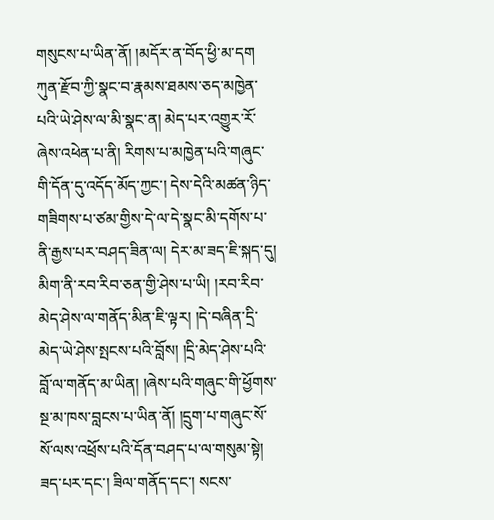གསུངས་པ་ཡིན་ནོ། །མདོར་ན་བོད་ཕྱི་མ་དག ཀུན་རྫོབ་ཀྱི་སྣང་བ་རྣམས་ཐམས་ཅད་མཁྱེན་པའི་ཡེ་ཤེས་ལ་མི་སྣང་ན། མེད་པར་འགྱུར་རོ་ཞེས་འཕེན་པ་ནི། རིགས་པ་མཁྱེན་པའི་གཞུང་གི་དོན་དུ་འདོད་མོད་ཀྱང་། དེས་དེའི་མཚན་ཉིད་གཟིགས་པ་ཙམ་གྱིས་དེ་ལ་དེ་སྣང་མི་དགོས་པ་ནི་རྒྱས་པར་བཤད་ཟིན་ལ། དེར་མ་ཟད་ཇི་སྐད་དུ། མིག་ནི་རབ་རིབ་ཅན་གྱི་ཤེས་པ་ཡི། །རབ་རིབ་མེད་ཤེས་ལ་གནོད་མིན་ཇི་ལྟར། །དེ་བཞིན་དྲི་མེད་ཡེ་ཤེས་སྤངས་པའི་བློས། །དྲི་མེད་ཤེས་པའི་བློ་ལ་གནོད་མ་ཡིན། །ཞེས་པའི་གཞུང་གི་ཕྱོགས་སྔ་མ་ཁས་བླངས་པ་ཡིན་ནོ། །དྲུག་པ་གཞུང་སོ་སོ་ལས་འཕྲོས་པའི་དོན་བཤད་པ་ལ་གསུམ་སྟེ། ཟད་པར་དང་། ཟིལ་གནོད་དང་། སངས་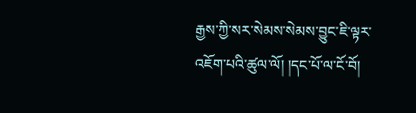རྒྱས་ཀྱི་སར་སེམས་སེམས་བྱུང་ཇི་ལྟར་འཇོག་པའི་ཚུལ་ལོ། །དང་པོ་ལ་ངོ་བོ།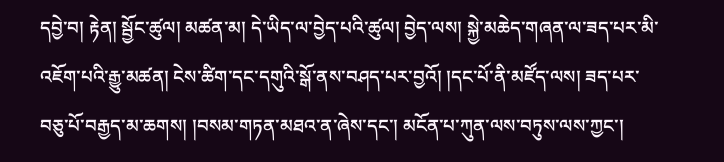དབྱེ་བ། རྟེན། སྦྱོང་ཚུལ། མཚན་མ། དེ་ཡིད་ལ་བྱེད་པའི་ཚུལ། བྱེད་ལས། སྐྱེ་མཆེད་གཞན་ལ་ཟད་པར་མི་འཇོག་པའི་རྒྱུ་མཚན། ངེས་ཚིག་དང་དགུའི་སྒོ་ནས་བཤད་པར་བྱའོ། །དང་པོ་ནི་མཛོད་ལས། ཟད་པར་བཅུ་པོ་བརྒྱད་མ་ཆགས། །བསམ་གཏན་མཐའ་ན་ཞེས་དང་། མངོན་པ་ཀུན་ལས་བཏུས་ལས་ཀྱང་།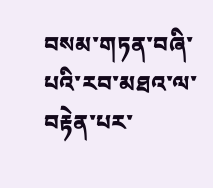བསམ་གཏན་བཞི་པའི་རབ་མཐའ་ལ་བརྟེན་པར་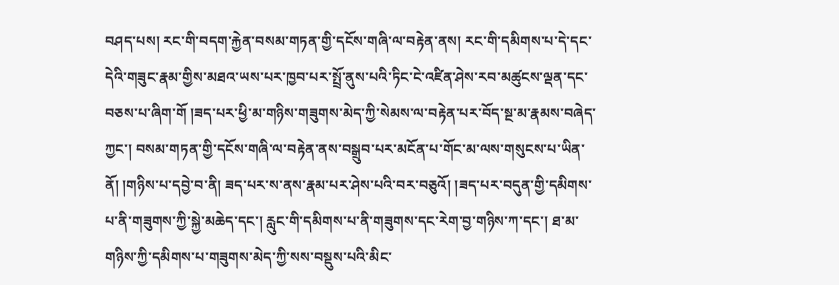བཤད་པས། རང་གི་བདག་རྐྱེན་བསམ་གཏན་གྱི་དངོས་གཞི་ལ་བརྟེན་ནས། རང་གི་དམིགས་པ་དེ་དང་དེའི་གཟུང་རྣམ་གྱིས་མཐའ་ཡས་པར་ཁྱབ་པར་སྤྲོ་ནུས་པའི་ཏིང་ངེ་འཛིན་ཤེས་རབ་མཚུངས་ལྡན་དང་བཅས་པ་ཞིག་གོ །ཟད་པར་ཕྱི་མ་གཉིས་གཟུགས་མེད་ཀྱི་སེམས་ལ་བརྟེན་པར་བོད་སྔ་མ་རྣམས་བཞེད་ཀྱང་། བསམ་གཏན་གྱི་དངོས་གཞི་ལ་བརྟེན་ནས་བསྒྲུབ་པར་མངོན་པ་གོང་མ་ལས་གསུངས་པ་ཡིན་ནོ། །གཉིས་པ་དབྱེ་བ་ནི། ཟད་པར་ས་ནས་རྣམ་པར་ཤེས་པའི་བར་བཅུའོ། །ཟད་པར་བདུན་གྱི་དམིགས་པ་ནི་གཟུགས་ཀྱི་སྐྱེ་མཆེད་དང་། རླུང་གི་དམིགས་པ་ནི་གཟུགས་དང་རེག་བྱ་གཉིས་ཀ་དང་། ཐ་མ་གཉིས་ཀྱི་དམིགས་པ་གཟུགས་མེད་ཀྱི་སས་བསྡུས་པའི་མིང་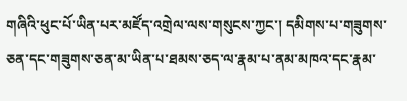གཞིའི་ཕུང་པོ་ཡིན་པར་མཛོད་འགྲེལ་ལས་གསུངས་ཀྱང་། དམིགས་པ་གཟུགས་ཅན་དང་གཟུགས་ཅན་མ་ཡིན་པ་ཐམས་ཅད་ལ་རྣམ་པ་ནམ་མཁའ་དང་རྣམ་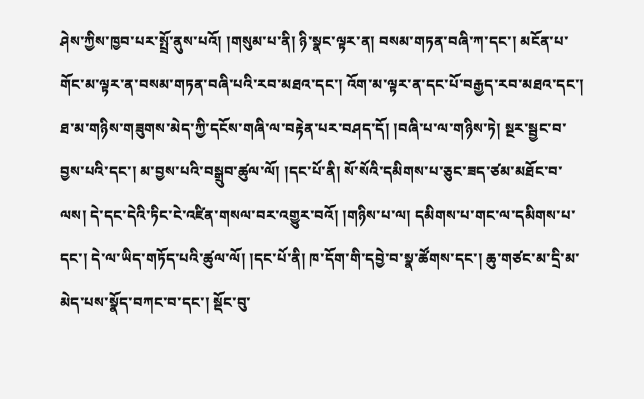ཤེས་ཀྱིས་ཁྱབ་པར་སྤྲོ་ནུས་པའོ། །གསུམ་པ་ནི། ཉི་སྣང་ལྟར་ན། བསམ་གཏན་བཞི་ཀ་དང་། མངོན་པ་གོང་མ་ལྟར་ན་བསམ་གཏན་བཞི་པའི་རབ་མཐའ་དང་། འོག་མ་ལྟར་ན་དང་པོ་བརྒྱད་རབ་མཐའ་དང་། ཐ་མ་གཉིས་གཟུགས་མེད་ཀྱི་དངོས་གཞི་ལ་བརྟེན་པར་བཤད་དོ། །བཞི་པ་ལ་གཉིས་ཏེ། སྔར་སྦྱང་བ་བྱས་པའི་དང་། མ་བྱས་པའི་བསྒྲུབ་ཚུལ་ལོ། །དང་པོ་ནི། སོ་སོའི་དམིགས་པ་ཅུང་ཟད་ཙམ་མཐོང་བ་ལས། དེ་དང་དེའི་ཏིང་ངེ་འཛིན་གསལ་བར་འགྱུར་བའོ། །གཉིས་པ་ལ། དམིགས་པ་གང་ལ་དམིགས་པ་དང་། དེ་ལ་ཡིད་གཏོད་པའི་ཚུལ་ལོ། །དང་པོ་ནི། ཁ་དོག་གི་དབྱེ་བ་སྣ་ཚོགས་དང་། ཆུ་གཙང་མ་དྲི་མ་མེད་པས་སྣོད་བཀང་བ་དང་། སྡོང་བུ་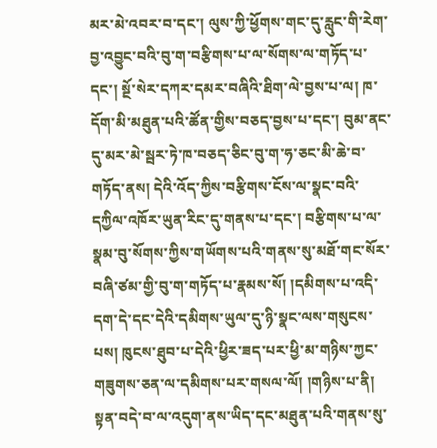མར་མེ་འབར་བ་དང་། ལུས་ཀྱི་ཕྱོགས་གང་དུ་རླུང་གི་རེག་བྱ་འབྱུང་བའི་བུ་ག་བརྩིགས་པ་ལ་སོགས་ལ་གཏོད་པ་དང་། སྔོ་སེར་དཀར་དམར་བཞིའི་ཐིག་ལེ་བྱས་པ་ལ། ཁ་དོག་མི་མཐུན་པའི་ཚོན་གྱིས་བཅད་བྱས་པ་དང་། བུམ་ནང་དུ་མར་མེ་སྦར་ཏེ་ཁ་བཅད་ཅིང་བུ་ག་ཧ་ཅང་མི་ཆེ་བ་གཏོད་ནས། དེའི་འོད་ཀྱིས་བརྩིགས་ངོས་ལ་སྣང་བའི་དཀྱིལ་འཁོར་ཡུན་རིང་དུ་གནས་པ་དང་། བརྩིགས་པ་ལ་སྣམ་བུ་སོགས་ཀྱིས་གཡོགས་པའི་གནས་སུ་མཐོ་གང་སོར་བཞི་ཙམ་གྱི་བུ་ག་གཏོད་པ་རྣམས་སོ། །དམིགས་པ་འདི་དག་དེ་དང་དེའི་དམིགས་ཡུལ་དུ་ཉི་སྣང་ལས་གསུངས་པས། ཁུངས་ཐུབ་པ་དེའི་ཕྱིར་ཟད་པར་ཕྱི་མ་གཉིས་ཀྱང་གཟུགས་ཅན་ལ་དམིགས་པར་གསལ་ལོ། །གཉིས་པ་ནི། སྟན་བདེ་བ་ལ་འདུག་ནས་ཡིད་དང་མཐུན་པའི་གནས་སུ་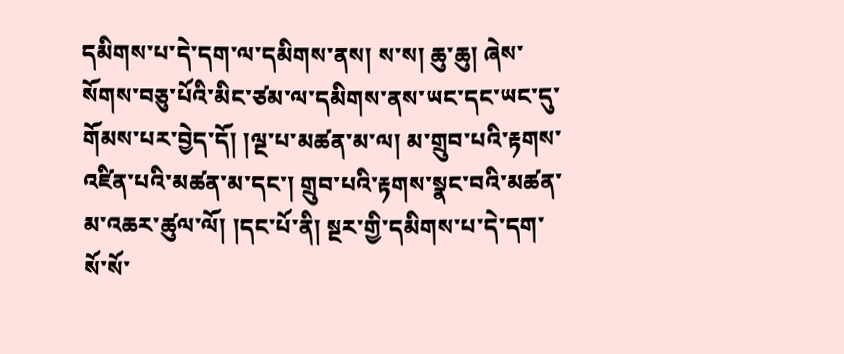དམིགས་པ་དེ་དག་ལ་དམིགས་ནས། ས་ས། ཆུ་ཆུ། ཞེས་སོགས་བཅུ་པོའི་མིང་ཙམ་ལ་དམིགས་ནས་ཡང་དང་ཡང་དུ་གོམས་པར་བྱེད་དོ། །ལྔ་པ་མཚན་མ་ལ། མ་གྲུབ་པའི་རྟགས་འཛིན་པའི་མཚན་མ་དང་། གྲུབ་པའི་རྟགས་སྣང་བའི་མཚན་མ་འཆར་ཚུལ་ལོ། །དང་པོ་ནི། སྔར་གྱི་དམིགས་པ་དེ་དག་སོ་སོ་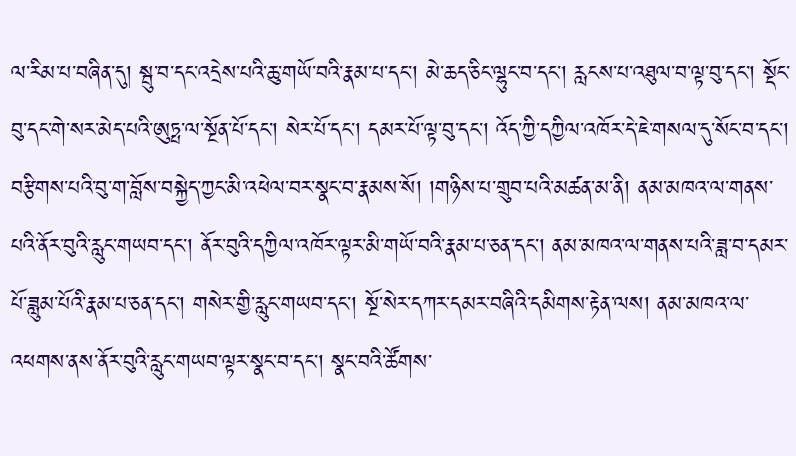ལ་རིམ་པ་བཞིན་དུ། སྦུ་བ་དང་འདྲེས་པའི་ཆུ་གཡོ་བའི་རྣམ་པ་དང་། མེ་ཆད་ཅིང་ལྷུང་བ་དང་། རླངས་པ་འཐུལ་བ་ལྟ་བུ་དང་། སྡོང་བུ་དང་གེ་སར་མེད་པའི་ཨུཏྤ་ལ་སྔོན་པོ་དང་། སེར་པོ་དང་། དམར་པོ་ལྟ་བུ་དང་། འོད་ཀྱི་དཀྱིལ་འཁོར་དེ་ཇེ་གསལ་དུ་སོང་བ་དང་། བརྩིགས་པའི་བུ་ག་བློས་བསྐྱེད་ཀྱང་མི་འཕེལ་བར་སྣང་བ་རྣམས་སོ། །གཉིས་པ་གྲུབ་པའི་མཚན་མ་ནི། ནམ་མཁའ་ལ་གནས་པའི་ནོར་བུའི་རླུང་གཡབ་དང་། ནོར་བུའི་དཀྱིལ་འཁོར་ལྟར་མི་གཡོ་བའི་རྣམ་པ་ཅན་དང་། ནམ་མཁའ་ལ་གནས་པའི་ཟླ་བ་དམར་པོ་ཟླུམ་པོའི་རྣམ་པ་ཅན་དང་། གསེར་གྱི་རླུང་གཡབ་དང་། སྔོ་སེར་དཀར་དམར་བཞིའི་དམིགས་རྟེན་ལས། ནམ་མཁའ་ལ་འཕགས་ནས་ནོར་བུའི་རླུང་གཡབ་ལྟར་སྣང་བ་དང་། སྣང་བའི་ཚོགས་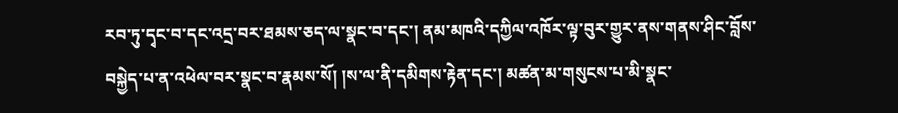རབ་ཏུ་དྭང་བ་དང་འདྲ་བར་ཐམས་ཅད་ལ་སྣང་བ་དང་། ནམ་མཁའི་དཀྱིལ་འཁོར་ལྟ་བུར་གྱུར་ནས་གནས་ཤིང་བློས་བསྐྱེད་པ་ན་འཕེལ་བར་སྣང་བ་རྣམས་སོ། །ས་ལ་ནི་དམིགས་རྟེན་དང་། མཚན་མ་གསུངས་པ་མི་སྣང་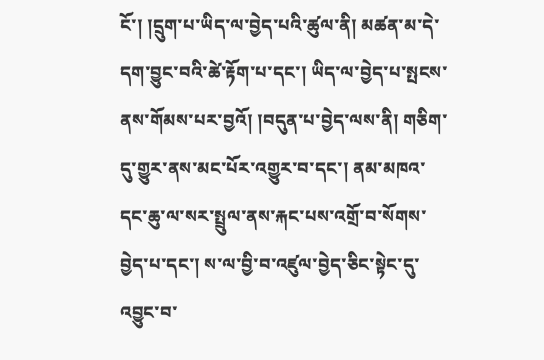ངོ་། །དྲུག་པ་ཡིད་ལ་བྱེད་པའི་ཚུལ་ནི། མཚན་མ་དེ་དག་བྱུང་བའི་ཚེ་རྟོག་པ་དང་། ཡིད་ལ་བྱེད་པ་སྤངས་ནས་གོམས་པར་བྱའོ། །བདུན་པ་བྱེད་ལས་ནི། གཅིག་དུ་གྱུར་ནས་མང་པོར་འགྱུར་བ་དང་། ནམ་མཁའ་དང་ཆུ་ལ་སར་སྤྲུལ་ནས་རྐང་པས་འགྲོ་བ་སོགས་བྱེད་པ་དང་། ས་ལ་བྱི་བ་འཛུལ་བྱེད་ཅིང་སྟེང་དུ་འབྱུང་བ་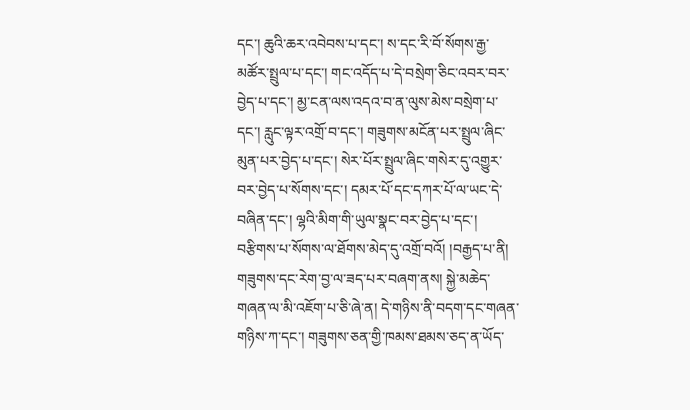དང་། ཆུའི་ཆར་འབེབས་པ་དང་། ས་དང་རི་བོ་སོགས་རྒྱ་མཚོར་སྤྲུལ་པ་དང་། གང་འདོད་པ་དེ་བསྲེག་ཅིང་འབར་བར་བྱེད་པ་དང་། མྱ་ངན་ལས་འདའ་བ་ན་ལུས་མེས་བསྲེག་པ་དང་། རླུང་ལྟར་འགྲོ་བ་དང་། གཟུགས་མངོན་པར་སྤྲུལ་ཞིང་མུན་པར་བྱེད་པ་དང་། སེར་པོར་སྤྲུལ་ཞིང་གསེར་དུ་འགྱུར་བར་བྱེད་པ་སོགས་དང་། དམར་པོ་དང་དཀར་པོ་ལ་ཡང་དེ་བཞིན་དང་། ལྷའི་མིག་གི་ཡུལ་སྣང་བར་བྱེད་པ་དང་། བརྩིགས་པ་སོགས་ལ་ཐོགས་མེད་དུ་འགྲོ་བའོ། །བརྒྱད་པ་ནི། གཟུགས་དང་རེག་བྱ་ལ་ཟད་པར་བཞག་ནས། སྐྱེ་མཆེད་གཞན་ལ་མི་འཇོག་པ་ཅི་ཞེ་ན། དེ་གཉིས་ནི་བདག་དང་གཞན་གཉིས་ཀ་དང་། གཟུགས་ཅན་གྱི་ཁམས་ཐམས་ཅད་ན་ཡོད་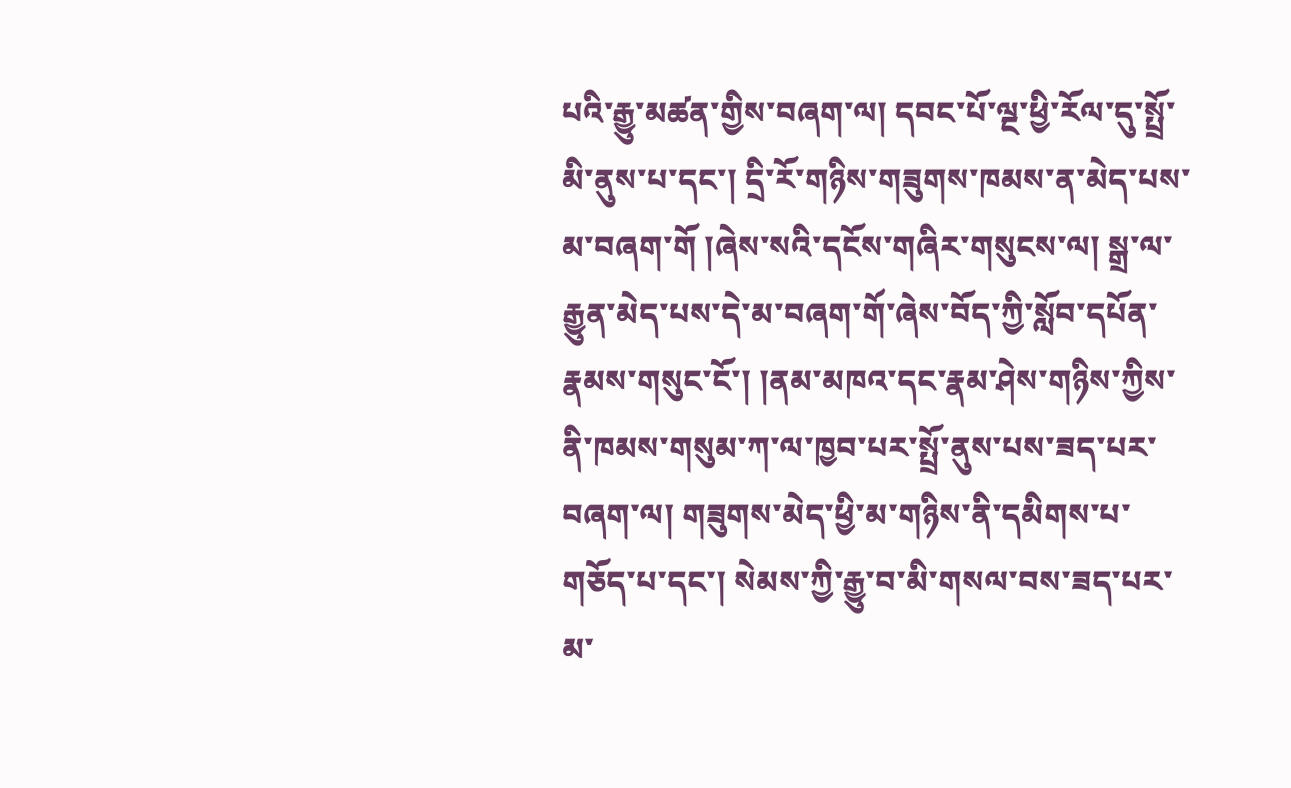པའི་རྒྱུ་མཚན་གྱིས་བཞག་ལ། དབང་པོ་ལྔ་ཕྱི་རོལ་དུ་སྤྲོ་མི་ནུས་པ་དང་། དྲི་རོ་གཉིས་གཟུགས་ཁམས་ན་མེད་པས་མ་བཞག་གོ །ཞེས་སའི་དངོས་གཞིར་གསུངས་ལ། སྒྲ་ལ་རྒྱུན་མེད་པས་དེ་མ་བཞག་གོ་ཞེས་བོད་ཀྱི་སློབ་དཔོན་རྣམས་གསུང་ངོ་། །ནམ་མཁའ་དང་རྣམ་ཤེས་གཉིས་ཀྱིས་ནི་ཁམས་གསུམ་ཀ་ལ་ཁྱབ་པར་སྤྲོ་ནུས་པས་ཟད་པར་བཞག་ལ། གཟུགས་མེད་ཕྱི་མ་གཉིས་ནི་དམིགས་པ་གཅོད་པ་དང་། སེམས་ཀྱི་རྒྱུ་བ་མི་གསལ་བས་ཟད་པར་མ་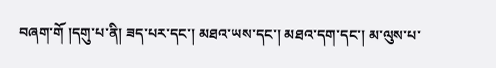བཞག་གོ །དགུ་པ་ནི། ཟད་པར་དང་། མཐའ་ཡས་དང་། མཐའ་དག་དང་། མ་ལུས་པ་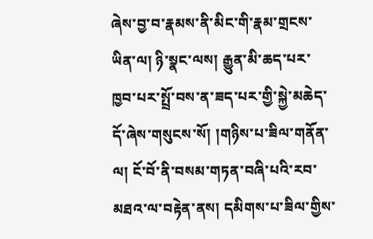ཞེས་བྱ་བ་རྣམས་ནི་མིང་གི་རྣམ་གྲངས་ཡིན་ལ། ཉི་སྣང་ལས། རྒྱུན་མི་ཆད་པར་ཁྱབ་པར་སྤྲོ་བས་ན་ཟད་པར་གྱི་སྐྱེ་མཆེད་དོ་ཞེས་གསུངས་སོ། །གཉིས་པ་ཟིལ་གནོན་ལ། ངོ་བོ་ནི་བསམ་གཏན་བཞི་པའི་རབ་མཐའ་ལ་བརྟེན་ནས། དམིགས་པ་ཟིལ་གྱིས་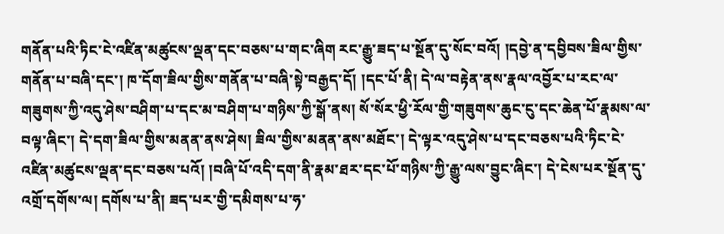གནོན་པའི་ཏིང་ངེ་འཛིན་མཚུངས་ལྡན་དང་བཅས་པ་གང་ཞིག རང་རྒྱུ་ཟད་པ་སྔོན་དུ་སོང་བའོ། །དབྱེ་ན་དབྱིབས་ཟིལ་གྱིས་གནོན་པ་བཞི་དང་། ཁ་དོག་ཟིལ་གྱིས་གནོན་པ་བཞི་སྟེ་བརྒྱད་དོ། །དང་པོ་ནི། དེ་ལ་བརྟེན་ནས་རྣལ་འབྱོར་པ་རང་ལ་གཟུགས་ཀྱི་འདུ་ཤེས་བཤིག་པ་དང་མ་བཤིག་པ་གཉིས་ཀྱི་སྒོ་ནས། སོ་སོར་ཕྱི་རོལ་གྱི་གཟུགས་ཆུང་ངུ་དང་ཆེན་པོ་རྣམས་ལ་བལྟ་ཞིང་། དེ་དག་ཟིལ་གྱིས་མནན་ནས་ཤེས། ཟིལ་གྱིས་མནན་ནས་མཐོང་། དེ་ལྟར་འདུ་ཤེས་པ་དང་བཅས་པའི་ཏིང་ངེ་འཛིན་མཚུངས་ལྡན་དང་བཅས་པའོ། །བཞི་པོ་འདི་དག་ནི་རྣམ་ཐར་དང་པོ་གཉིས་ཀྱི་རྒྱུ་ལས་བྱུང་ཞིང་། དེ་ངེས་པར་སྔོན་དུ་འགྲོ་དགོས་ལ། དགོས་པ་ནི། ཟད་པར་གྱི་དམིགས་པ་ཧ་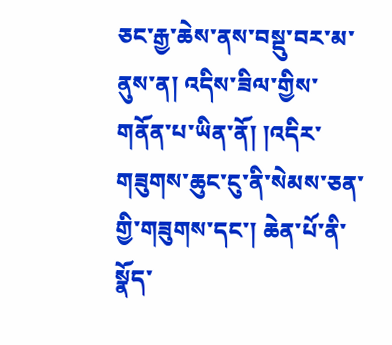ཅང་རྒྱ་ཆེས་ནས་བསྡུ་བར་མ་ནུས་ན། འདིས་ཟིལ་གྱིས་གནོན་པ་ཡིན་ནོ། །འདིར་གཟུགས་ཆུང་ངུ་ནི་སེམས་ཅན་གྱི་གཟུགས་དང་། ཆེན་པོ་ནི་སྣོད་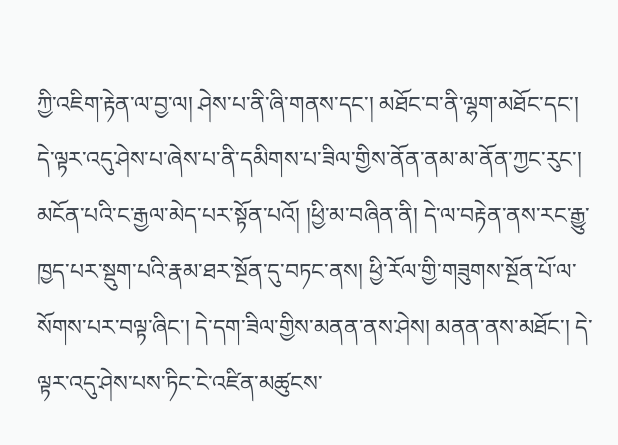ཀྱི་འཇིག་རྟེན་ལ་བྱ་ལ། ཤེས་པ་ནི་ཞི་གནས་དང་། མཐོང་བ་ནི་ལྷག་མཐོང་དང་། དེ་ལྟར་འདུ་ཤེས་པ་ཞེས་པ་ནི་དམིགས་པ་ཟིལ་གྱིས་ནོན་ནམ་མ་ནོན་ཀྱང་རུང་། མངོན་པའི་ང་རྒྱལ་མེད་པར་སྟོན་པའོ། །ཕྱི་མ་བཞིན་ནི། དེ་ལ་བརྟེན་ནས་རང་རྒྱུ་ཁྱད་པར་སྡུག་པའི་རྣམ་ཐར་སྔོན་དུ་བཏང་ནས། ཕྱི་རོལ་གྱི་གཟུགས་སྔོན་པོ་ལ་སོགས་པར་བལྟ་ཞིང་། དེ་དག་ཟིལ་གྱིས་མནན་ནས་ཤེས། མནན་ནས་མཐོང་། དེ་ལྟར་འདུ་ཤེས་པས་ཏིང་ངེ་འཛིན་མཚུངས་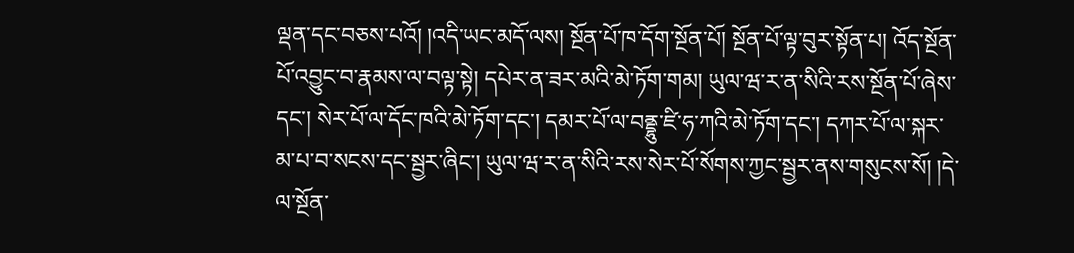ལྡན་དང་བཅས་པའོ། །འདི་ཡང་མདོ་ལས། སྔོན་པོ་ཁ་དོག་སྔོན་པོ། སྔོན་པོ་ལྟ་བུར་སྟོན་པ། འོད་སྔོན་པོ་འབྱུང་བ་རྣམས་ལ་བལྟ་སྟེ། དཔེར་ན་ཟར་མའི་མེ་ཏོག་གམ། ཡུལ་ཝ་ར་ན་སིའི་རས་སྔོན་པོ་ཞེས་དང་། སེར་པོ་ལ་དོང་ཁའི་མེ་ཏོག་དང་། དམར་པོ་ལ་བནྡྷུ་ཛི་ཧ་ཀའི་མེ་ཏོག་དང་། དཀར་པོ་ལ་སྐར་མ་པ་བ་སངས་དང་སྦྱར་ཞིང་། ཡུལ་ཝ་ར་ན་སིའི་རས་སེར་པོ་སོགས་ཀྱང་སྦྱར་ནས་གསུངས་སོ། །དེ་ལ་སྔོན་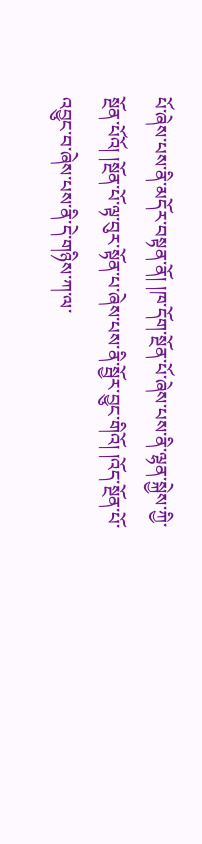པོ་ཞེས་པས་ནི་མདོར་བསྟན་ནོ། །ཁ་དོག་སྔོན་པོ་ཞེས་པས་ནི་ལྷན་སྐྱེས་ཀྱི་སྔོན་པོའོ། །སྔོན་པོ་ལྟ་བུར་སྟོན་པ་ཞེས་པས་ནི་སྦྱོར་བྱུང་གིའོ། །འོད་སྔོན་པོ་འབྱུང་བ་ཞེས་པས་ནི་དེ་གཉིས་ཀ་ལ་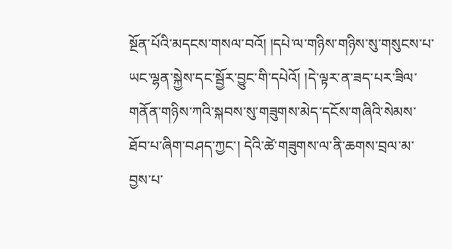སྔོན་པོའི་མདངས་གསལ་བའོ། །དཔེ་ལ་གཉིས་གཉིས་སུ་གསུངས་པ་ཡང་ལྷན་སྐྱེས་དང་སྦྱོར་བྱུང་གི་དཔེའོ། །དེ་ལྟར་ན་ཟད་པར་ཟིལ་གནོན་གཉིས་ཀའི་སྐབས་སུ་གཟུགས་མེད་དངོས་གཞིའི་སེམས་ཐོབ་པ་ཞིག་བཤད་ཀྱང་། དེའི་ཚེ་གཟུགས་ལ་ནི་ཆགས་བྲལ་མ་བྱས་པ་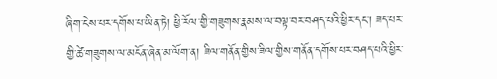ཞིག་ངེས་པར་དགོས་པ་ཡིན་ཏེ། ཕྱི་རོལ་གྱི་གཟུགས་རྣམས་ལ་བལྟ་བར་བཤད་པའི་ཕྱིར་དང་། ཟད་པར་གྱི་ཚེ་གཟུགས་ལ་མངོན་ཞེན་མ་ལོག་ན། ཟིལ་གནོན་གྱིས་ཟིལ་གྱིས་གནོན་དགོས་པར་བཤད་པའི་ཕྱིར་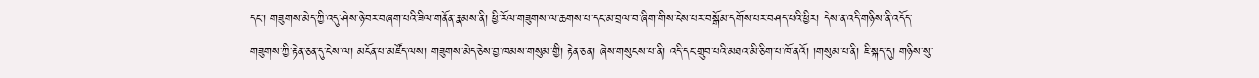དང་། གཟུགས་མེད་ཀྱི་འདུ་ཤེས་ཉེ་བར་བཞག་པའི་ཟིལ་གནོན་རྣམས་ནི། ཕྱི་རོལ་གཟུགས་ལ་ཆགས་པ་དང་མ་བྲལ་བ་ཞིག་གིས་ངེས་པར་བསྒོམ་དགོས་པར་བཤད་པའི་ཕྱིར། དེས་ན་འདི་གཉིས་ནི་འདོད་གཟུགས་ཀྱི་རྟེན་ཅན་དུ་ངེས་ལ། མངོན་པ་མཛོད་ལས། གཟུགས་མེད་ཅེས་བྱ་ཁམས་གསུམ་གྱི། རྟེན་ཅན། ཞེས་གསུངས་པ་ནི། འདི་དང་གྲུབ་པའི་མཐའ་མི་ཅིག་པ་ཁོ་ནའོ། །གསུམ་པ་ནི། ཇི་སྐད་དུ། གཉིས་སུ་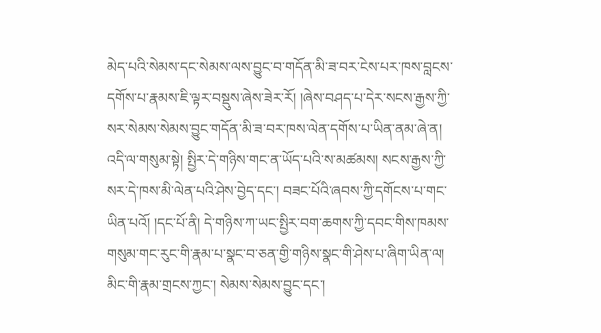མེད་པའི་སེམས་དང་སེམས་ལས་བྱུང་བ་གདོན་མི་ཟ་བར་ངེས་པར་ཁས་བླངས་དགོས་པ་རྣམས་ཇི་ལྟར་བསྡུས་ཞེས་ཟེར་རོ། །ཞེས་བཤད་པ་དེར་སངས་རྒྱས་ཀྱི་སར་སེམས་སེམས་བྱུང་གདོན་མི་ཟ་བར་ཁས་ལེན་དགོས་པ་ཡིན་ནམ་ཞེ་ན། འདི་ལ་གསུམ་སྟེ། སྤྱིར་དེ་གཉིས་གང་ན་ཡོད་པའི་ས་མཚམས། སངས་རྒྱས་ཀྱི་སར་དེ་ཁས་མི་ལེན་པའི་ཤེས་བྱེད་དང་། བཟང་པོའི་ཞབས་ཀྱི་དགོངས་པ་གང་ཡིན་པའོ། །དང་པོ་ནི། དེ་གཉིས་ཀ་ཡང་སྤྱིར་བག་ཆགས་ཀྱི་དབང་གིས་ཁམས་གསུམ་གང་རུང་གི་རྣམ་པ་སྣང་བ་ཅན་གྱི་གཉིས་སྣང་གི་ཤེས་པ་ཞིག་ཡིན་ལ། མིང་གི་རྣམ་གྲངས་ཀྱང་། སེམས་སེམས་བྱུང་དང་།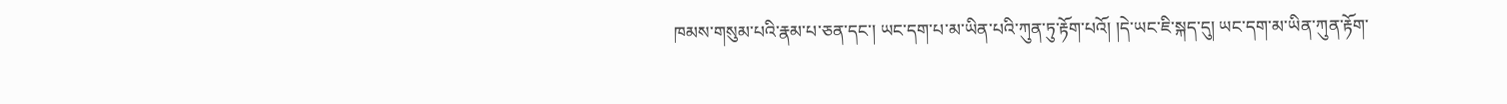ཁམས་གསུམ་པའི་རྣམ་པ་ཅན་དང་། ཡང་དག་པ་མ་ཡིན་པའི་ཀུན་ཏུ་རྟོག་པའོ། །དེ་ཡང་ཇི་སྐད་དུ། ཡང་དག་མ་ཡིན་ཀུན་རྟོག་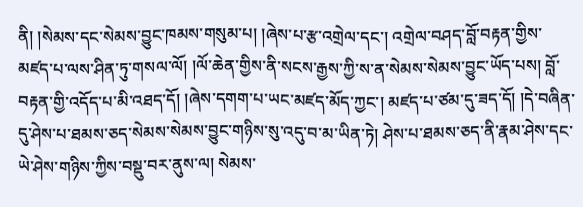ནི། །སེམས་དང་སེམས་བྱུང་ཁམས་གསུམ་པ། །ཞེས་པ་རྩ་འགྲེལ་དང་། འགྲེལ་བཤད་བློ་བརྟན་གྱིས་མཛད་པ་ལས་ཤིན་ཏུ་གསལ་ལོ། །ལོ་ཆེན་གྱིས་ནི་སངས་རྒྱས་ཀྱི་ས་ན་སེམས་སེམས་བྱུང་ཡོད་པས། བློ་བརྟན་གྱི་འདོད་པ་མི་འཐད་དོ། །ཞེས་དགག་པ་ཡང་མཛད་མོད་ཀྱང་། མཛད་པ་ཙམ་དུ་ཟད་དོ། །དེ་བཞིན་དུ་ཤེས་པ་ཐམས་ཅད་སེམས་སེམས་བྱུང་གཉིས་སུ་འདུ་བ་མ་ཡིན་ཏེ། ཤེས་པ་ཐམས་ཅད་ནི་རྣམ་ཤེས་དང་ཡེ་ཤེས་གཉིས་ཀྱིས་བསྡུ་བར་ནུས་ལ། སེམས་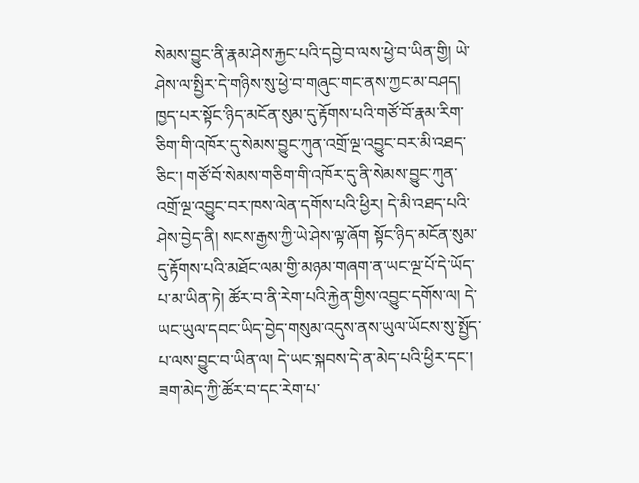སེམས་བྱུང་ནི་རྣམ་ཤེས་རྐྱང་པའི་དབྱེ་བ་ལས་ཕྱེ་བ་ཡིན་གྱི། ཡེ་ཤེས་ལ་སྤྱིར་དེ་གཉིས་སུ་ཕྱེ་བ་གཞུང་གང་ནས་ཀྱང་མ་བཤད། ཁྱད་པར་སྟོང་ཉིད་མངོན་སུམ་དུ་རྟོགས་པའི་གཙོ་བོ་རྣམ་རིག་ཅིག་གི་འཁོར་དུ་སེམས་བྱུང་ཀུན་འགྲོ་ལྔ་འབྱུང་བར་མི་འཐད་ཅིང་། གཙོ་བོ་སེམས་གཅིག་གི་འཁོར་དུ་ནི་སེམས་བྱུང་ཀུན་འགྲོ་ལྔ་འབྱུང་བར་ཁས་ལེན་དགོས་པའི་ཕྱིར། དེ་མི་འཐད་པའི་ཤེས་བྱེད་ནི། སངས་རྒྱས་ཀྱི་ཡེ་ཤེས་ལྟ་ཞོག སྟོང་ཉིད་མངོན་སུམ་དུ་རྟོགས་པའི་མཐོང་ལམ་གྱི་མཉམ་གཞག་ན་ཡང་ལྔ་པོ་དེ་ཡོད་པ་མ་ཡིན་ཏེ། ཚོར་བ་ནི་རེག་པའི་རྐྱེན་གྱིས་འབྱུང་དགོས་ལ། དེ་ཡང་ཡུལ་དབང་ཡིད་བྱེད་གསུམ་འདུས་ནས་ཡུལ་ཡོངས་སུ་སྤྱོད་པ་ལས་བྱུང་བ་ཡིན་ལ། དེ་ཡང་སྐབས་དེ་ན་མེད་པའི་ཕྱིར་དང་། ཟག་མེད་ཀྱི་ཚོར་བ་དང་རེག་པ་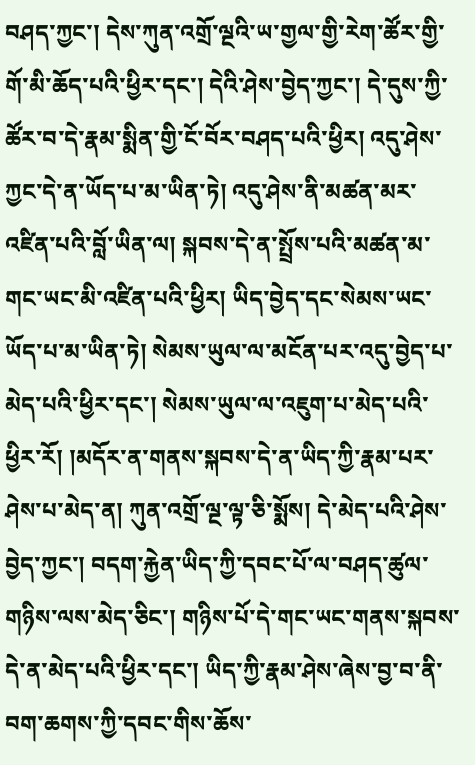བཤད་ཀྱང་། དེས་ཀུན་འགྲོ་ལྔའི་ཡ་གྱལ་གྱི་རེག་ཚོར་གྱི་གོ་མི་ཆོད་པའི་ཕྱིར་དང་། དེའི་ཤེས་བྱེད་ཀྱང་། དེ་དུས་ཀྱི་ཚོར་བ་དེ་རྣམ་སྨིན་གྱི་ངོ་བོར་བཤད་པའི་ཕྱིར། འདུ་ཤེས་ཀྱང་དེ་ན་ཡོད་པ་མ་ཡིན་ཏེ། འདུ་ཤེས་ནི་མཚན་མར་འཛིན་པའི་བློ་ཡིན་ལ། སྐབས་དེ་ན་སྤྲོས་པའི་མཚན་མ་གང་ཡང་མི་འཛིན་པའི་ཕྱིར། ཡིད་བྱེད་དང་སེམས་ཡང་ཡོད་པ་མ་ཡིན་ཏེ། སེམས་ཡུལ་ལ་མངོན་པར་འདུ་བྱེད་པ་མེད་པའི་ཕྱིར་དང་། སེམས་ཡུལ་ལ་འཇུག་པ་མེད་པའི་ཕྱིར་རོ། །མདོར་ན་གནས་སྐབས་དེ་ན་ཡིད་ཀྱི་རྣམ་པར་ཤེས་པ་མེད་ན། ཀུན་འགྲོ་ལྔ་ལྟ་ཅི་སྨོས། དེ་མེད་པའི་ཤེས་བྱེད་ཀྱང་། བདག་རྐྱེན་ཡིད་ཀྱི་དབང་པོ་ལ་བཤད་ཚུལ་གཉིས་ལས་མེད་ཅིང་། གཉིས་པོ་དེ་གང་ཡང་གནས་སྐབས་དེ་ན་མེད་པའི་ཕྱིར་དང་། ཡིད་ཀྱི་རྣམ་ཤེས་ཞེས་བྱ་བ་ནི་བག་ཆགས་ཀྱི་དབང་གིས་ཆོས་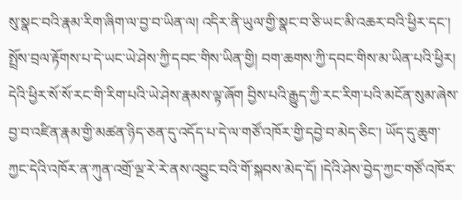སུ་སྣང་བའི་རྣམ་རིག་ཞིག་ལ་བྱ་བ་ཡིན་ལ། འདིར་ནི་ཡུལ་གྱི་སྣང་བ་ཅི་ཡང་མི་འཆར་བའི་ཕྱིར་དང་། སྤྲོས་བྲལ་རྟོགས་པ་དེ་ཡང་ཡེ་ཤེས་ཀྱི་དབང་གིས་ཡིན་གྱི། བག་ཆགས་ཀྱི་དབང་གིས་མ་ཡིན་པའི་ཕྱིར། དེའི་ཕྱིར་སོ་སོ་རང་གི་རིག་པའི་ཡེ་ཤེས་རྣམས་ལྟ་ཞོག བྱིས་པའི་རྒྱུད་ཀྱི་རང་རིག་པའི་མངོན་སུམ་ཞེས་བྱ་བ་འཛིན་རྣམ་གྱི་མཚན་ཉིད་ཅན་དུ་འདོད་པ་དེ་ལ་གཙོ་འཁོར་གྱི་དབྱེ་བ་མེད་ཅིང་། ཡོད་དུ་ཆུག་ཀྱང་དེའི་འཁོར་ན་ཀུན་འགྲོ་ལྔ་རེ་རེ་ནས་འབྱུང་བའི་གོ་སྐབས་མེད་དོ། །དེའི་ཤེས་བྱེད་ཀྱང་གཙོ་འཁོར་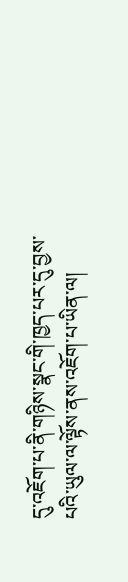དུ་འཇོག་པ་ནི་གཉིས་སྣང་གི་ཁྱད་པར་དུ་བྱས་པའི་ཡུལ་ལ་ལྟོས་ནས་འཇོག་པ་ཡིན་ལ།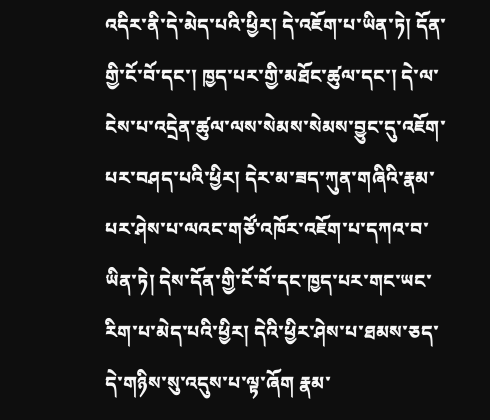འདིར་ནི་དེ་མེད་པའི་ཕྱིར། དེ་འཇོག་པ་ཡིན་ཏེ། དོན་གྱི་ངོ་བོ་དང་། ཁྱད་པར་གྱི་མཐོང་ཚུལ་དང་། དེ་ལ་ངེས་པ་འདྲེན་ཚུལ་ལས་སེམས་སེམས་བྱུང་དུ་འཇོག་པར་བཤད་པའི་ཕྱིར། དེར་མ་ཟད་ཀུན་གཞིའི་རྣམ་པར་ཤེས་པ་ལའང་གཙོ་འཁོར་འཇོག་པ་དཀའ་བ་ཡིན་ཏེ། དེས་དོན་གྱི་ངོ་བོ་དང་ཁྱད་པར་གང་ཡང་རིག་པ་མེད་པའི་ཕྱིར། དེའི་ཕྱིར་ཤེས་པ་ཐམས་ཅད་དེ་གཉིས་སུ་འདུས་པ་ལྟ་ཞོག རྣམ་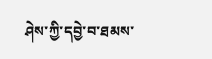ཤེས་ཀྱི་དབྱེ་བ་ཐམས་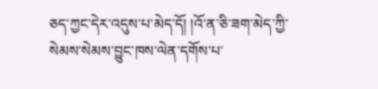ཅད་ཀྱང་དེར་འདུས་པ་མེད་དོ། །འོ་ན་ཅི་ཟག་མེད་ཀྱི་སེམས་སེམས་བྱུང་ཁས་ལེན་དགོས་པ་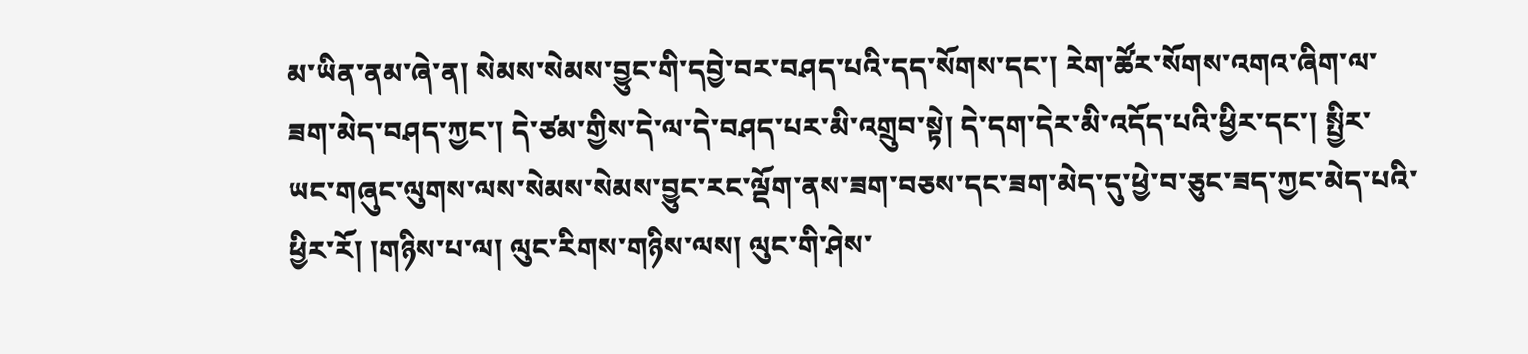མ་ཡིན་ནམ་ཞེ་ན། སེམས་སེམས་བྱུང་གི་དབྱེ་བར་བཤད་པའི་དད་སོགས་དང་། རེག་ཚོར་སོགས་འགའ་ཞིག་ལ་ཟག་མེད་བཤད་ཀྱང་། དེ་ཙམ་གྱིས་དེ་ལ་དེ་བཤད་པར་མི་འགྲུབ་སྟེ། དེ་དག་དེར་མི་འདོད་པའི་ཕྱིར་དང་། སྤྱིར་ཡང་གཞུང་ལུགས་ལས་སེམས་སེམས་བྱུང་རང་ལྡོག་ནས་ཟག་བཅས་དང་ཟག་མེད་དུ་ཕྱེ་བ་ཅུང་ཟད་ཀྱང་མེད་པའི་ཕྱིར་རོ། །གཉིས་པ་ལ། ལུང་རིགས་གཉིས་ལས། ལུང་གི་ཤེས་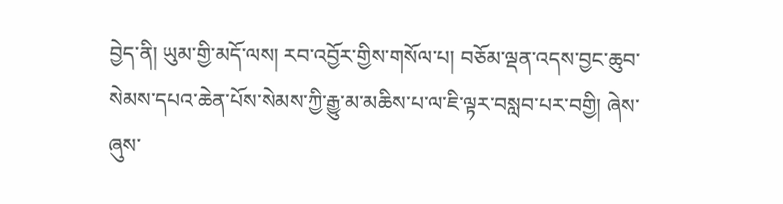བྱེད་ནི། ཡུམ་གྱི་མདོ་ལས། རབ་འབྱོར་གྱིས་གསོལ་པ། བཅོམ་ལྡན་འདས་བྱང་ཆུབ་སེམས་དཔའ་ཆེན་པོས་སེམས་ཀྱི་རྒྱུ་མ་མཆིས་པ་ལ་ཇི་ལྟར་བསླབ་པར་བགྱི། ཞེས་ཞུས་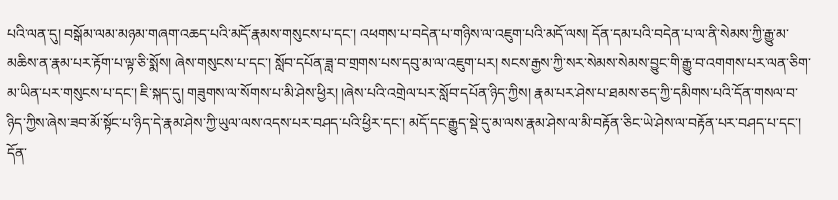པའི་ལན་དུ། བསྒོམ་ལམ་མཉམ་གཞག་འཆད་པའི་མདོ་རྣམས་གསུངས་པ་དང་། འཕགས་པ་བདེན་པ་གཉིས་ལ་འཇུག་པའི་མདོ་ལས། དོན་དམ་པའི་བདེན་པ་ལ་ནི་སེམས་ཀྱི་རྒྱུ་མ་མཆིས་ན་རྣམ་པར་རྟོག་པ་ལྟ་ཅི་སྨོས། ཞེས་གསུངས་པ་དང་། སློབ་དཔོན་ཟླ་བ་གྲགས་པས་དབུ་མ་ལ་འཇུག་པར། སངས་རྒྱས་ཀྱི་སར་སེམས་སེམས་བྱུང་གི་རྒྱུ་བ་འགགས་པར་ལན་ཅིག་མ་ཡིན་པར་གསུངས་པ་དང་། ཇི་སྐད་དུ། གཟུགས་ལ་སོགས་པ་མི་ཤེས་ཕྱིར། །ཞེས་པའི་འགྲེལ་པར་སློབ་དཔོན་ཉིད་ཀྱིས། རྣམ་པར་ཤེས་པ་ཐམས་ཅད་ཀྱི་དམིགས་པའི་དོན་གསལ་བ་ཉིད་ཀྱིས་ཞེས་ཟབ་མོ་སྟོང་པ་ཉིད་དེ་རྣམ་ཤེས་ཀྱི་ཡུལ་ལས་འདས་པར་བཤད་པའི་ཕྱིར་དང་། མདོ་དང་རྒྱུད་སྡེ་དུ་མ་ལས་རྣམ་ཤེས་ལ་མི་བརྟོན་ཅིང་ཡེ་ཤེས་ལ་བརྟོན་པར་བཤད་པ་དང་། དོན་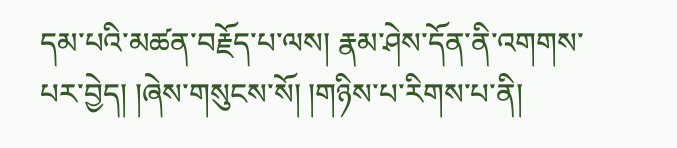དམ་པའི་མཚན་བརྗོད་པ་ལས། རྣམ་ཤེས་དོན་ནི་འགགས་པར་བྱེད། །ཞེས་གསུངས་སོ། །གཉིས་པ་རིགས་པ་ནི།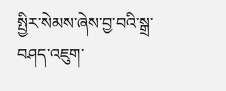སྤྱིར་སེམས་ཞེས་བྱ་བའི་སྒྲ་བཤད་འཇུག་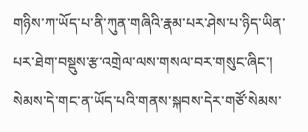གཉིས་ཀ་ཡོད་པ་ནི་ཀུན་གཞིའི་རྣམ་པར་ཤེས་པ་ཉིད་ཡིན་པར་ཐེག་བསྡུས་རྩ་འགྲེལ་ལས་གསལ་བར་གསུང་ཞིང་། སེམས་དེ་གང་ན་ཡོད་པའི་གནས་སྐབས་དེར་གཙོ་སེམས་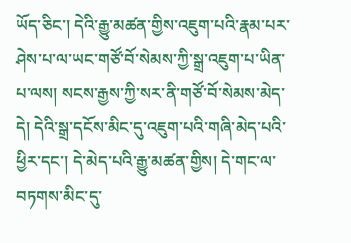ཡོད་ཅིང་། དེའི་རྒྱུ་མཚན་གྱིས་འཇུག་པའི་རྣམ་པར་ཤེས་པ་ལ་ཡང་གཙོ་བོ་སེམས་ཀྱི་སྒྲ་འཇུག་པ་ཡིན་པ་ལས། སངས་རྒྱས་ཀྱི་སར་ནི་གཙོ་བོ་སེམས་མེད་དེ། དེའི་སྒྲ་དངོས་མིང་དུ་འཇུག་པའི་གཞི་མེད་པའི་ཕྱིར་དང་། དེ་མེད་པའི་རྒྱུ་མཚན་གྱིས། དེ་གང་ལ་བཏགས་མིང་དུ་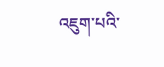འཇུག་པའི་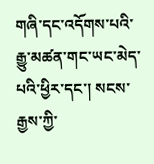གཞི་དང་འདོགས་པའི་རྒྱུ་མཚན་གང་ཡང་མེད་པའི་ཕྱིར་དང་། སངས་རྒྱས་ཀྱི་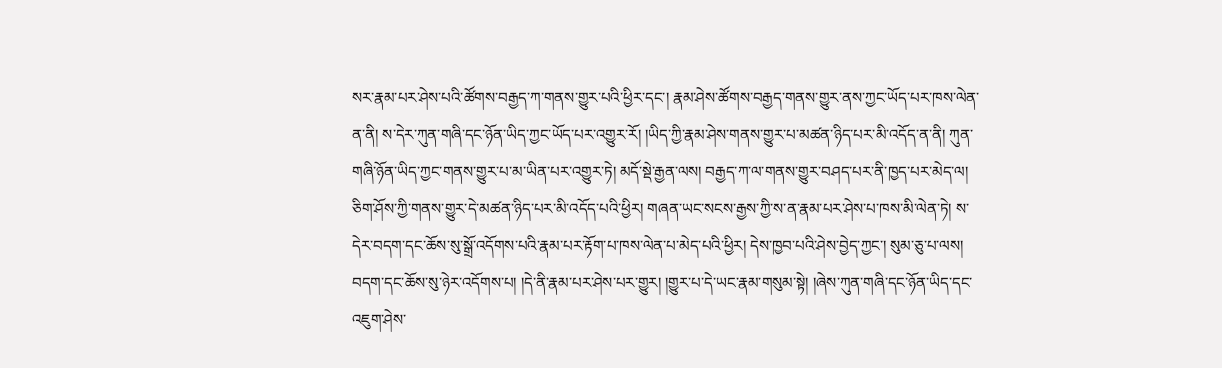སར་རྣམ་པར་ཤེས་པའི་ཚོགས་བརྒྱད་ཀ་གནས་གྱུར་པའི་ཕྱིར་དང་། རྣམ་ཤེས་ཚོགས་བརྒྱད་གནས་གྱུར་ནས་ཀྱང་ཡོད་པར་ཁས་ལེན་ན་ནི། ས་དེར་ཀུན་གཞི་དང་ཉོན་ཡིད་ཀྱང་ཡོད་པར་འགྱུར་རོ། །ཡིད་ཀྱི་རྣམ་ཤེས་གནས་གྱུར་པ་མཚན་ཉིད་པར་མི་འདོད་ན་ནི། ཀུན་གཞི་ཉོན་ཡིད་ཀྱང་གནས་གྱུར་པ་མ་ཡིན་པར་འགྱུར་ཏེ། མདོ་སྡེ་རྒྱན་ལས། བརྒྱད་ཀ་ལ་གནས་གྱུར་བཤད་པར་ནི་ཁྱད་པར་མེད་ལ། ཅིག་ཤོས་ཀྱི་གནས་གྱུར་དེ་མཚན་ཉིད་པར་མི་འདོད་པའི་ཕྱིར། གཞན་ཡང་སངས་རྒྱས་ཀྱི་ས་ན་རྣམ་པར་ཤེས་པ་ཁས་མི་ལེན་ཏེ། ས་དེར་བདག་དང་ཆོས་སུ་སྒྲོ་འདོགས་པའི་རྣམ་པར་རྟོག་པ་ཁས་ལེན་པ་མེད་པའི་ཕྱིར། དེས་ཁྱབ་པའི་ཤེས་བྱེད་ཀྱང་། སུམ་ཅུ་པ་ལས། བདག་དང་ཆོས་སུ་ཉེར་འདོགས་པ། །དེ་ནི་རྣམ་པར་ཤེས་པར་གྱུར། །གྱུར་པ་དེ་ཡང་རྣམ་གསུམ་སྟེ། །ཞེས་ཀུན་གཞི་དང་ཉོན་ཡིད་དང་འཇུག་ཤེས་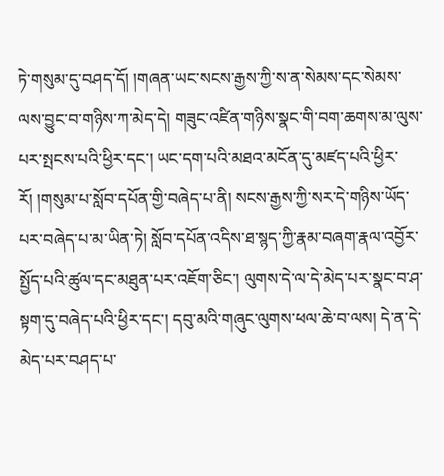ཏེ་གསུམ་དུ་བཤད་དོ། །གཞན་ཡང་སངས་རྒྱས་ཀྱི་ས་ན་སེམས་དང་སེམས་ལས་བྱུང་བ་གཉིས་ཀ་མེད་དེ། གཟུང་འཛིན་གཉིས་སྣང་གི་བག་ཆགས་མ་ལུས་པར་སྤངས་པའི་ཕྱིར་དང་། ཡང་དག་པའི་མཐའ་མངོན་དུ་མཛད་པའི་ཕྱིར་རོ། །གསུམ་པ་སློབ་དཔོན་གྱི་བཞེད་པ་ནི། སངས་རྒྱས་ཀྱི་སར་དེ་གཉིས་ཡོད་པར་བཞེད་པ་མ་ཡིན་ཏེ། སློབ་དཔོན་འདིས་ཐ་སྙད་ཀྱི་རྣམ་བཞག་རྣལ་འབྱོར་སྤྱོད་པའི་ཚུལ་དང་མཐུན་པར་འཇོག་ཅིང་། ལུགས་དེ་ལ་དེ་མེད་པར་སྣང་བ་ཤ་སྟག་དུ་བཞེད་པའི་ཕྱིར་དང་། དབུ་མའི་གཞུང་ལུགས་ཕལ་ཆེ་བ་ལས། དེ་ན་དེ་མེད་པར་བཤད་པ་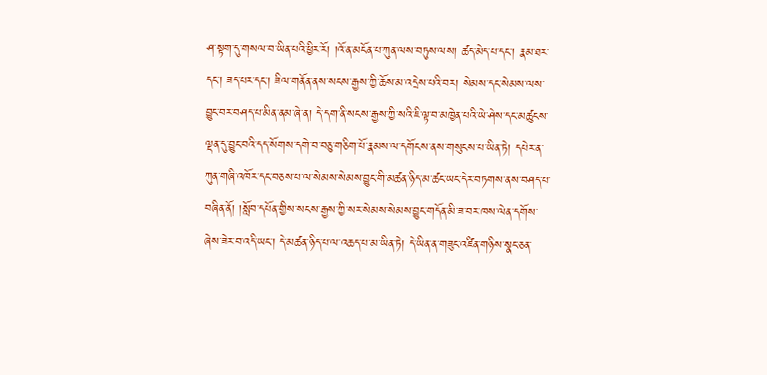ཤ་སྟག་དུ་གསལ་བ་ཡིན་པའི་ཕྱིར་རོ། །འོ་ན་མངོན་པ་ཀུན་ལས་བཏུས་ལས། ཚད་མེད་པ་དང་། རྣམ་ཐར་དང་། ཟད་པར་དང་། ཟིལ་གནོན་ནས་སངས་རྒྱས་ཀྱི་ཆོས་མ་འདྲེས་པའི་བར། སེམས་དང་སེམས་ལས་བྱུང་བར་བཤད་པ་མིན་ནམ་ཞེ་ན། དེ་དག་ནི་སངས་རྒྱས་ཀྱི་སའི་ཇི་ལྟ་བ་མཁྱེན་པའི་ཡེ་ཤེས་དང་མཚུངས་ལྡན་དུ་བྱུང་བའི་དད་སོགས་དགེ་བ་བཅུ་གཅིག་པོ་རྣམས་ལ་དགོངས་ནས་གསུངས་པ་ཡིན་ཏེ། དཔེར་ན་ཀུན་གཞི་འཁོར་དང་བཅས་པ་ལ་སེམས་སེམས་བྱུང་གི་མཚན་ཉིད་མ་ཚང་ཡང་དེར་བཏགས་ནས་བཤད་པ་བཞིན་ནོ། །སློབ་དཔོན་གྱིས་སངས་རྒྱས་ཀྱི་སར་སེམས་སེམས་བྱུང་གདོན་མི་ཟ་བར་ཁས་ལེན་དགོས་ཞེས་ཟེར་བ་འདི་ཡང་། དེ་མཚན་ཉིད་པ་ལ་འཆད་པ་མ་ཡིན་ཏེ། དེ་ཡིན་ན་གཟུང་འཛིན་གཉིས་སྣང་ཅན་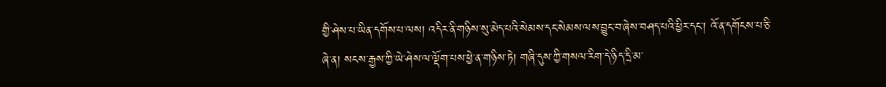གྱི་ཤེས་པ་ཡིན་དགོས་པ་ལས། འདིར་ནི་གཉིས་སུ་མེད་པའི་སེམས་དང་སེམས་ལས་བྱུང་བ་ཞེས་བཤད་པའི་ཕྱིར་དང་། འོ་ན་དགོངས་པ་ཅི་ཞེ་ན། སངས་རྒྱས་ཀྱི་ཡེ་ཤེས་ལ་ལྡོག་པས་ཕྱེ་ན་གཉིས་ཏེ། གཞི་དུས་ཀྱི་གསལ་རིག་དེ་ཉིད་དྲི་མ་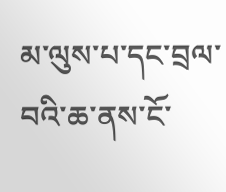མ་ལུས་པ་དང་བྲལ་བའི་ཆ་ནས་ངོ་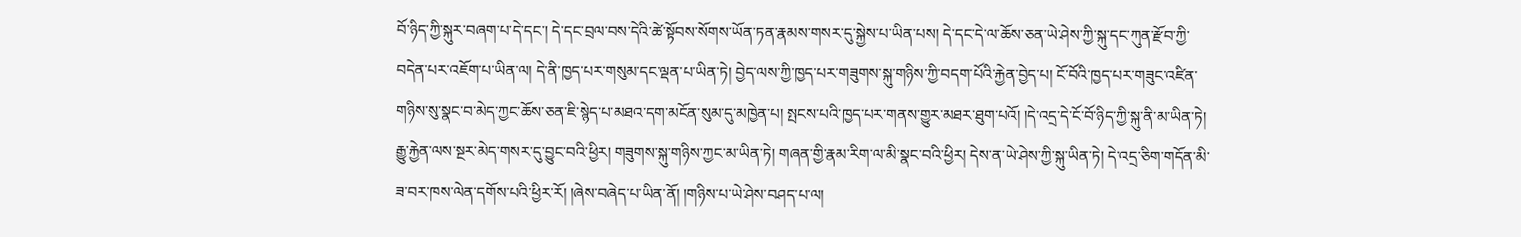བོ་ཉིད་ཀྱི་སྐུར་བཞག་པ་དེ་དང་། དེ་དང་བྲལ་བས་དེའི་ཚེ་སྟོབས་སོགས་ཡོན་ཏན་རྣམས་གསར་དུ་སྐྱེས་པ་ཡིན་པས། དེ་དང་དེ་ལ་ཆོས་ཅན་ཡེ་ཤེས་ཀྱི་སྐུ་དང་ཀུན་རྫོབ་ཀྱི་བདེན་པར་འཇོག་པ་ཡིན་ལ། དེ་ནི་ཁྱད་པར་གསུམ་དང་ལྡན་པ་ཡིན་ཏེ། བྱེད་ལས་ཀྱི་ཁྱད་པར་གཟུགས་སྐུ་གཉིས་ཀྱི་བདག་པོའི་རྐྱེན་བྱེད་པ། ངོ་བོའི་ཁྱད་པར་གཟུང་འཛིན་གཉིས་སུ་སྣང་བ་མེད་ཀྱང་ཆོས་ཅན་ཇི་སྙེད་པ་མཐའ་དག་མངོན་སུམ་དུ་མཁྱེན་པ། སྤངས་པའི་ཁྱད་པར་གནས་གྱུར་མཐར་ཐུག་པའོ། །དེ་འདྲ་དེ་ངོ་བོ་ཉིད་ཀྱི་སྐུ་ནི་མ་ཡིན་ཏེ། རྒྱུ་རྐྱེན་ལས་སྔར་མེད་གསར་དུ་བྱུང་བའི་ཕྱིར། གཟུགས་སྐུ་གཉིས་ཀྱང་མ་ཡིན་ཏེ། གཞན་གྱི་རྣམ་རིག་ལ་མི་སྣང་བའི་ཕྱིར། དེས་ན་ཡེ་ཤེས་ཀྱི་སྐུ་ཡིན་ཏེ། དེ་འདྲ་ཅིག་གདོན་མི་ཟ་བར་ཁས་ལེན་དགོས་པའི་ཕྱིར་རོ། །ཞེས་བཞེད་པ་ཡིན་ནོ། །གཉིས་པ་ཡེ་ཤེས་བཤད་པ་ལ།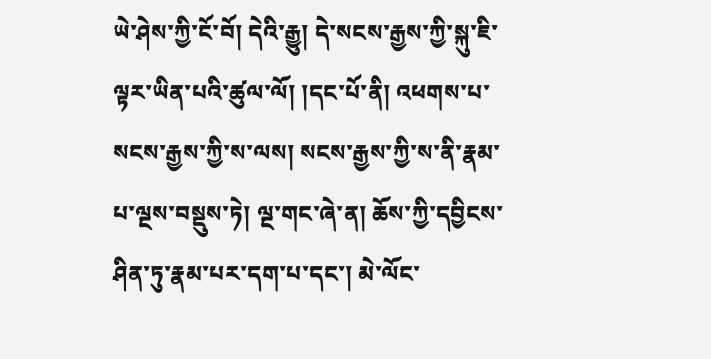ཡེ་ཤེས་ཀྱི་ངོ་བོ། དེའི་རྒྱུ། དེ་སངས་རྒྱས་ཀྱི་སྐུ་ཇི་ལྟར་ཡིན་པའི་ཚུལ་ལོ། །དང་པོ་ནི། འཕགས་པ་སངས་རྒྱས་ཀྱི་ས་ལས། སངས་རྒྱས་ཀྱི་ས་ནི་རྣམ་པ་ལྔས་བསྡུས་ཏེ། ལྔ་གང་ཞེ་ན། ཆོས་ཀྱི་དབྱིངས་ཤིན་ཏུ་རྣམ་པར་དག་པ་དང་། མེ་ལོང་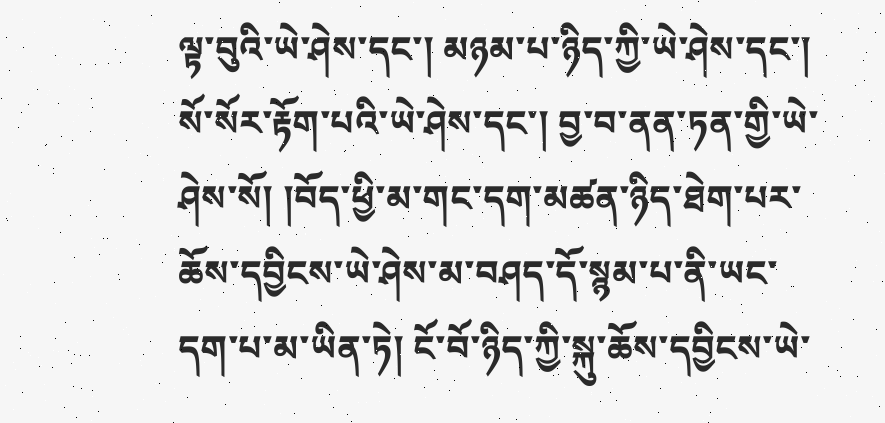ལྟ་བུའི་ཡེ་ཤེས་དང་། མཉམ་པ་ཉིད་ཀྱི་ཡེ་ཤེས་དང་། སོ་སོར་རྟོག་པའི་ཡེ་ཤེས་དང་། བྱ་བ་ནན་ཏན་གྱི་ཡེ་ཤེས་སོ། །བོད་ཕྱི་མ་གང་དག་མཚན་ཉིད་ཐེག་པར་ཆོས་དབྱིངས་ཡེ་ཤེས་མ་བཤད་དོ་སྙམ་པ་ནི་ཡང་དག་པ་མ་ཡིན་ཏེ། ངོ་བོ་ཉིད་ཀྱི་སྐུ་ཆོས་དབྱིངས་ཡེ་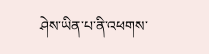ཤེས་ཡིན་པ་ནི་འཕགས་